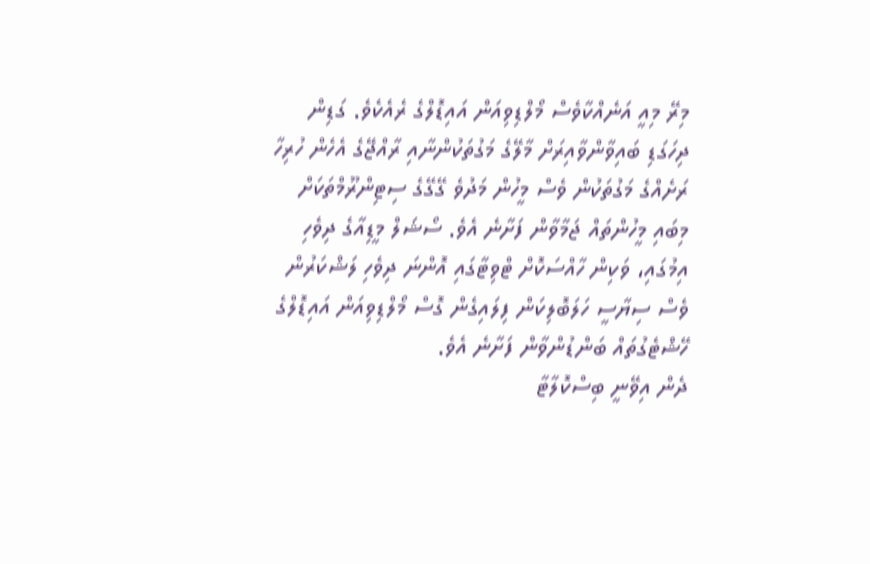މިރޭ މިއީ އަނެއްކާވެސް މޯލްޑިވިއަން އައިޑޮލްގެ ރެއެކެވެ. ގަޑިން ދިހަގަޑި ބައިވާންވާއިރަށް މާލޭގެ މަގުތަކުންނާއި ރާއްޖޭގެ އެހެން ހުރިހާ ރަށެއްގެ މަގުތަކުން ވެސް މީހުން މަދުވެ ގޭގޭގެ ސިޓިންރޫމްތަކަށް މިބައި މީހުންތައް ޖަމާވާން ފަށާނެ އެވެ. ސޯޝަލް މީޑިއާގެ ދިވެހި އިމުގައި، ވަކިން ހާއްސަކޮށް ޓްވިޓާގައި އޮންނަ ދިވެހި ލަޝްކަރުން ވެސް ސިޔާސީ ހަލަބޮލިކަން ފިލައިގެން ގޮސް މޯލްޑިވިއަން އައިޑޮލްގެ ހޭޝްޓެގުތައް ބަންޑުންވާން ފަށާނެ އެވެ.
ދެން އިވޭނީ ބިސްކޮލާޓާ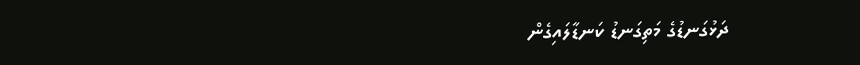ދަޅުގަނޑުގެ މަތިގަނޑު ކަނޑާލައިގެން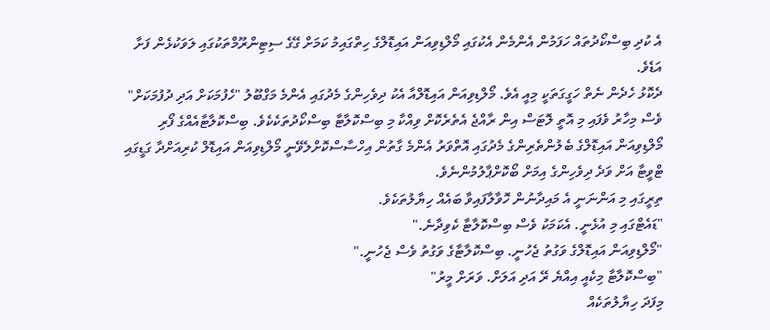އެ ކުދި ބިސްކޯދުތައް ހަފަމުން އެންމެން އެކުގައި މޯލްޑިވިއަން އައިޑޮލްގެ ހިތްގައިމު ކަމަށް ގޭގެ ސިޓިންރޫމްތަކުގައި ލަވަކުޅެން ފަށާ އަޑެވެ.
ދެކޮޅު ހެދެން ނެތް ހަގީގަތަކީ މިއީ އެވެ. މޯލްޑިވިއަން އައިޑޮލްއާ އެކު ދިވެހިންގެ މެދުގައި އެންމެ މަގްބޫލު "ހެފުމަކަށް އަދި ދުފުމަކަށް" ވެސް މިހާރު ވެފައި މި އޮތީ ލޮޓަސް އިން ރާއްޖެ އެތެރެކޮށް ވިއްކާ މި ބިސްކޮލާޓާ ބިސްކޯދުތަކެކެވެ. ބިސްކޮލާޓާއެއްގެ ފޯރި މޯލްޑިވިއަން އައިޑޮލްގެ ބެލުންތެރިންގެ މެދުގައި އޮތްވަރު އެންމެ ގާތުން އިހްސާސްކޮށްލެވޭނީ މޯލްޑިވިއަން އައިޑޮލް ކުރިއަށްދާ ގަޑީގައި ޓްވީޓާ އަށް ވަދެ ދިވެހިންގެ އިމަށް ބޯކޮށްޕާލުމުންނެވެ.
ތިރީގައި މި އަންނަނީ އެ މައިދާނުން ހޮވާލާފައިވާ ބައެއް ހިޔާލުތަކެވެ.
"ޑައެޓްގައި މި އުޅެނީ. އެކަމަކު ވެސް ބިސްކޮލާޓާ ކެވިދާނެ."
"މޯލްޑިވިއަން އައިޑޮލްގެ ވަގުތު ޖެހުނީ. ބިސްކޮލާޓާގެ ވަގުތު ވެސް ޖެހުނީ."
"ބިސްކޮލާޓާ މިކެއީ އިއްޔެ ރޭ އަދި އަލަށް. ވަރަށް މީރު"
މިފަދަ ހިޔާލުތަކެއް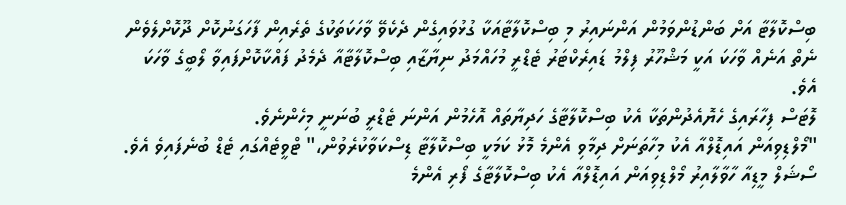ބިސްކޮލާޓާ އަށް ބަންޑުންވަމުން އަންނައިރު މި ބިސްކޮލާޓާއަކާ ގުޅުވައިގެން ދެކެވޭ ވާހަކަތަކުގެ ތެރެއިން ފާހަގަނުކޮށް ދޫކޮށްލެވެން ނެތް އަނެއް ވާހަކަ އަކީ މަޝްހޫރު ފިލްމު ޑައިރެކްޓަރު ޓެޑްރީ މުހައްމަދު ނިޔާޒާއި ބިސްކޮލާޓާއާ ދެމެދު ފައްކާކޮށްފައިވާ ލޯބީގެ ވާހަކަ އެވެ.
ލޮޓަސް ފިހާރައިގެ ހެޔޮއެދުންތަކާ އެކު ބިސްކޮލާޓާގެ ހަދިޔާތައް އޮހެމުން އަންނަ ޓެޑްރީ ބުނަނީ މިހެންނެވެ.
"މޯލްޑިވިއަން އައިޑޮލްއާ އެކު މިހާތަނަށް ދިމާވި އެންމެ މޮޅު ކަމަކީ ބިސްކޮލާޓާ ޑިސްކަވާކުރެވުން،" ޓްވީޓެއްގައި ޓެޑް ބުނެފައިވެ އެވެ.
ސޯޝަލް މީޑިއާ ހާވާލާއިރު މޯލްޑިވިއަން އައިޑޮލްއާ އެކު ބިސްކޮލާޓާގެ ފޯރި އެންމެ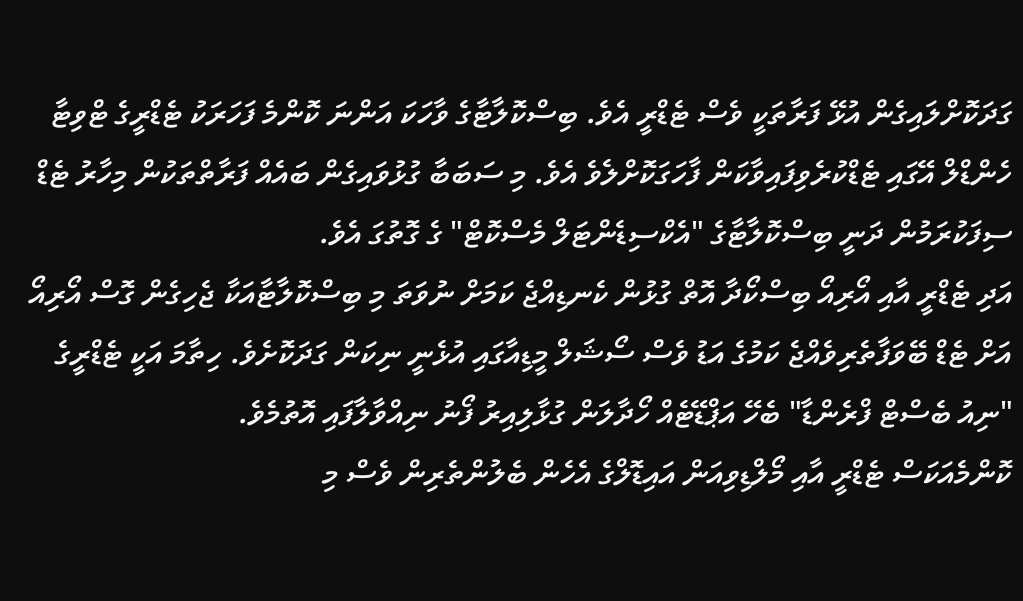ގަދަކޮށްލައިގެން އުޅޭ ފަރާތަކީ ވެސް ޓެޑްރީ އެވެ. ބިސްކޮލާޓާގެ ވާހަކަ އަންނަ ކޮންމެ ފަހަރަކު ޓެޑްރީގެ ޓްވިޓާ ހެންޑްލް އޭގައި ޓެޑްކުރެވިފައިވާކަން ފާހަގަކޮށްލެވެ އެވެ. މި ސަބަބާ ގުޅުވައިގެން ބައެއް ފަރާތްތަކުން މިހާރު ޓެޑް ސިފަކުރަމުން ދަނީ ބިސްކޮލާޓާގެ "އެކްސިޑެންޓަލް މެސްކޮޓް" ގެ ގޮތުގަ އެވެ.
އަދި ޓެޑްރީ އާއި އޯރިއޯ ބިސްކޯދާ އޮތް ގުޅުން ކެނޑިއްޖެ ކަމަށް ނުވަތަ މި ބިސްކޮލާޓާއަކާ ޖެހިގެން ގޮސް އޯރިއޯ އަށް ޓެޑް ބޭވަފާތެރިވެއްޖެ ކަމުގެ އަޑު ވެސް ސޯޝަލް މީޑިއާގައި އުޅެނީ ނިކަން ގަދަކޮށެވެ. ހިތާމަ އަކީ ޓެޑްރީގެ "ނިއު ބެސްޓް ފްރެންޑާ" ބެހޭ އަޕްޑޭޓެއް ހޯދާލަން ގުޅާލިއިރު ފޯނު ނިއްވާލާފައި އޮތުމެވެ.
ކޮންމެއަކަސް ޓެޑްރީ އާއި މޯލްޑިވިއަން އައިޑޮލްގެ އެހެން ބެލުންތެރިން ވެސް މި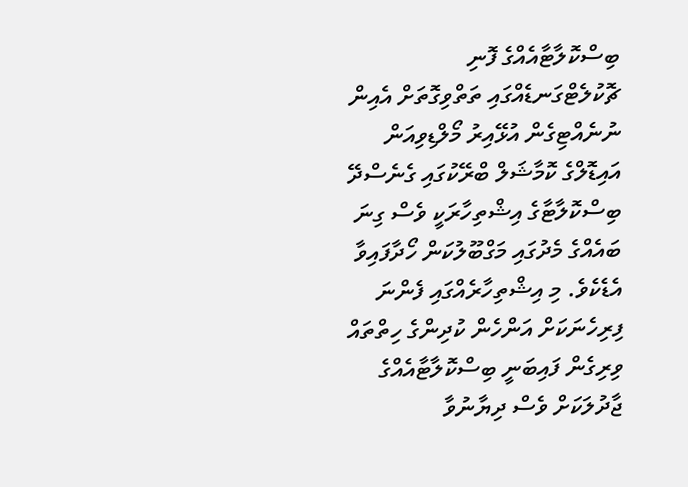ބިސްކޮލާޓާއެއްގެ ފޮނި ޗޮކުލެޓްގަނޑެއްގައި ތަތްވިގޮތަށް އެއިން ނުނެއްޓިގެން އުޅޭއިރު މޯލްޑިވިއަން އައިޑޮލްގެ ކޮމާޝަލް ބްރޭކުގައި ގެނެސްދޭ ބިސްކޮލާޓާގެ އިޝްތިހާރަކީ ވެސް ގިނަ ބައެއްގެ މެދުގައި މަގްބޫލުކަން ހޯދާފައިވާ އެޑެކެވެ. މި އިޝްތިހާރެއްގައި ފެންނަ ފިރިހެނަކަށް އަންހެން ކުދިންގެ ހިތްތައް ވިރިގެން ފައިބަނީ ބިސްކޮލާޓާއެއްގެ ޖާދުލަކަށް ވެސް ދިޔާނުވާ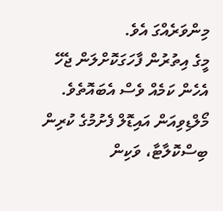މިންވަރެއްގަ އެވެ.
މީގެ އިތުރުން ފާހަގަކޮށްލަން ޖެހޭ އެހެން ކަމެއް ވެސް އެބައޮތެވެ. މޯލްޑިވިއަން އައިޑޮލް ފެށުމުގެ ކުރިން ބިސްކޮލާޓާ، ވަކިން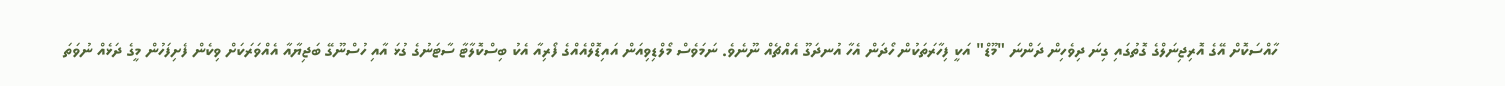ހާއްސަކޮށް އޭގެ އޮރިޖިނަލްގެ ގޮތުގައި ގިނަ ދިވެހިން ދަންނަ "މޫޑް" އަކީ ފިހާރަތަކުން ހޯދަން އެހާ އުނދަގޫ އެއްޗެއް ނޫނެވެ. ނަމަވެސް މޯލްޑިވިއަން އައިޑޮލްއެއްގެ ފޯރިއާ އެކު ބިސްކޮލާޓާ ސާޓަނުގެ ގުޅަ އާއި ހުސްނޫގޭ ބަޖިޔާއާ އެއްވަރަކަށް ވިކެން ފެށިފަހުން މީގެ ދަޅެއް ނުވަތަ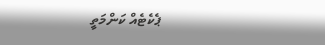ޕެކެޓެއް ކަންމަތީ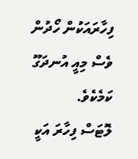ފިހާރައަކުން ހޯދުން ވެސް މިއީ އުނދަގޫ ކަމެކެވެ.
ލޮޓަސް ފިހާރަ އަކީ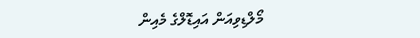މޯލްޑިވިއަން އައިޑޮލްގެ މެއިން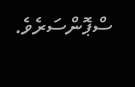ސްޕޮންސަރެވެ.